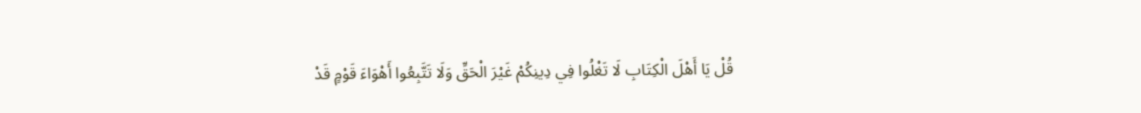قُلْ يَا أَهْلَ الْكِتَابِ لَا تَغْلُوا فِي دِينِكُمْ غَيْرَ الْحَقِّ وَلَا تَتَّبِعُوا أَهْوَاءَ قَوْمٍ قَدْ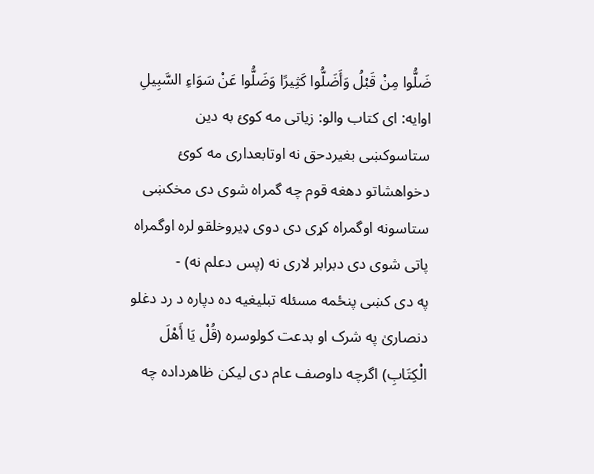ضَلُّوا مِنْ قَبْلُ وَأَضَلُّوا كَثِيرًا وَضَلُّوا عَنْ سَوَاءِ السَّبِيلِ
اوایه: ای کتاب والو: زیاتی مه کوئ به دین ستاسوکښی بغیردحق نه اوتابعداری مه کوئ دخواهشاتو دهغه قوم چه گمراه شوی دی مخکښی ستاسونه اوگمراه کړی دی دوی ډیروخلقو لره اوگمراه پاتی شوی دی دبرابر لاری نه (پس دعلم نه) -
په دی کښی پنځمه مسئله تبلیغیه ده دپاره د رد دغلو دنصاریٰ په شرک او بدعت کولوسره (قُلْ يَا أَهْلَ الْكِتَابِ) اگرچه داوصف عام دی لیکن ظاهرداده چه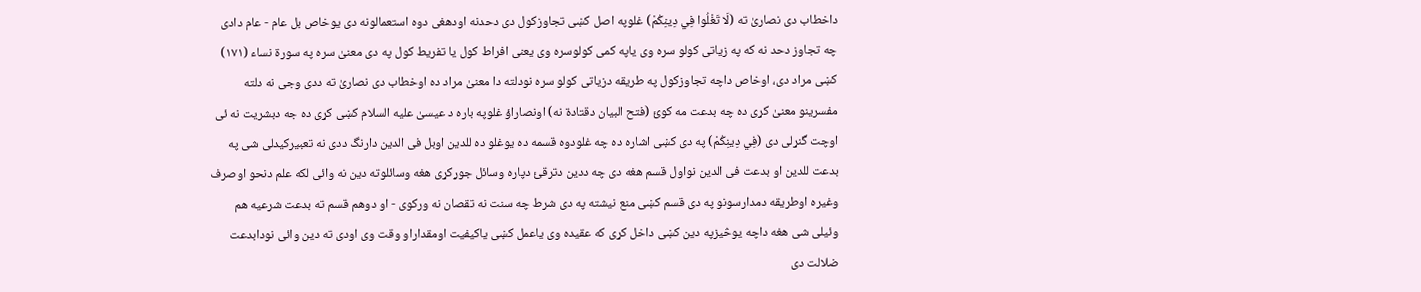داخطاب دی نصاریٰ ته (لَا تَغْلُوا فِي دِينِكُمْ) غلوپه اصل کښی تجاوزکول دی دحدنه اودهغی دوه استعمالونه دی یوخاص بل عام - عام دادی چه تجاوز دحد نه که په زیاتی کولو سره وی یاپه کمی کولوسره وی یعنی افراط کول یا تفریط کول په دی معنیٰ سره په سورة نساء (۱۷۱) کښی مراد دی، اوخاص داچه تجاوزکول په طریقه دزیاتی کولو سره نودلته دا معنیٰ مراد ده اوخطاب دی نصاریٰ ته ددی وجی نه دلته مفسرینو معنیٰ کړی ده چه بدعت مه کوئ (فتح البیان دقتادة نه) اونصاراؤ غلوپه باره د عیسیٰ علیه السلام کښی کړی ده جه دبشریت نه ئی اوچت گنړلی دی (فِي دِينِكُمْ) په دی کښی اشاره ده چه غلودوه قسمه ده یوغلو ده للدین اوبل فی الدین دارنگ ددی نه تعبیرکیدلی شی په بدعت للدین او بدعت فی الدین نواول قسم هغه دی چه ددین دترقئ دپاره وسائل جوړکړی هغه وسائلوته دین نه وائی لکه علم دنحو اوصرف وغیره اوطریقه دمدارسونو په دی قسم کښی منع نیشته په دی شرط چه سنت نه تقصان نه ورکوی - او دوهم قسم ته بدعت شرعیه هم وئیلی شی هغه داچه یوڅیزپه دین کښی داخل کړی که عقیده وی یاعمل کښی یاکیفیت اومقداراو وقت وی اودی ته دین وائی نودابدعت ضلالت دی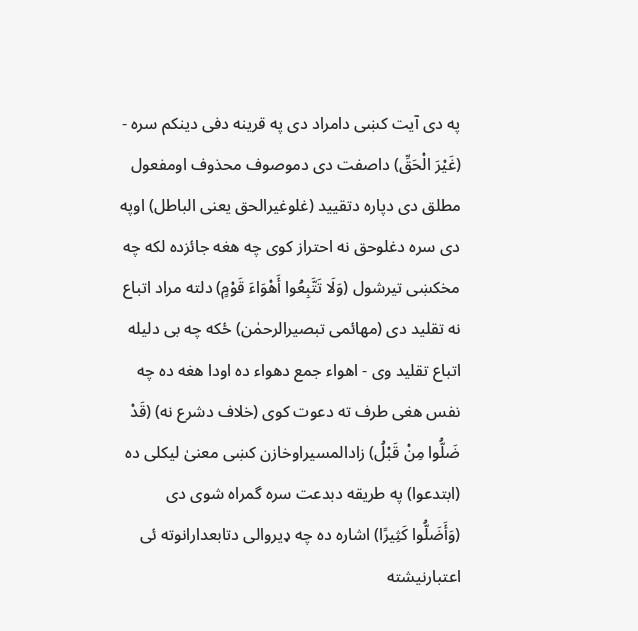په دی آیت کښی دامراد دی په قرینه دفی دینکم سره - (غَيْرَ الْحَقِّ) داصفت دی دموصوف محذوف اومفعول مطلق دی دپاره دتقیید (غلوغیرالحق یعنی الباطل) اوپه دی سره دغلوحق نه احتراز کوی چه هغه جائزده لکه چه مخکښی تیرشول (وَلَا تَتَّبِعُوا أَهْوَاءَ قَوْمٍ) دلته مراد اتباع نه تقلید دی (مهائمی تبصیرالرحمٰن) ځکه چه بی دلیله اتباع تقلید وی - اهواء جمع دهواء ده اودا هغه ده چه نفس هغی طرف ته دعوت کوی (خلاف دشرع نه) (قَدْ ضَلُّوا مِنْ قَبْلُ) زادالمسیراوخازن کښی معنیٰ لیکلی ده (ابتدعوا) په طریقه دبدعت سره گمراه شوی دی (وَأَضَلُّوا كَثِيرًا) اشاره ده چه ډیروالی دتابعدارانوته ئی اعتبارنیشته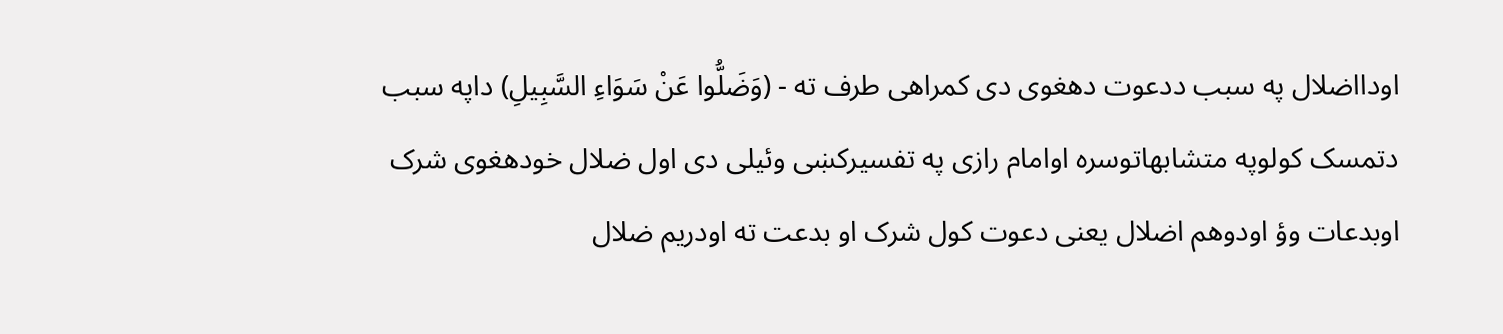اودااضلال په سبب ددعوت دهغوی دی کمراهی طرف ته - (وَضَلُّوا عَنْ سَوَاءِ السَّبِيلِ) داپه سبب دتمسک کولوپه متشابهاتوسره اوامام رازی په تفسیرکښی وئیلی دی اول ضلال خودهغوی شرک اوبدعات وؤ اودوهم اضلال یعنی دعوت کول شرک او بدعت ته اودریم ضلال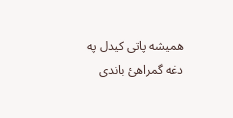همیشه پاتی کیدل په دغه گمراهئ باندی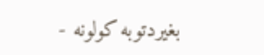بغیردتوبه کولونه -